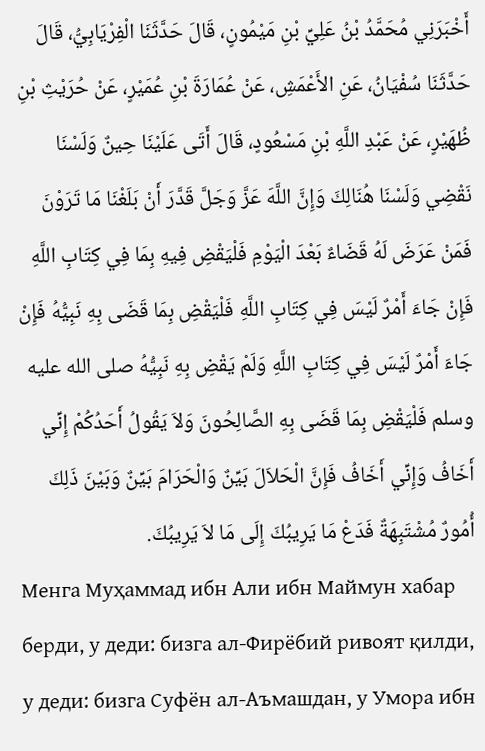أَخْبَرَنِي مُحَمَّدُ بْنُ عَلِيِّ بْنِ مَيْمُونٍ، قَالَ حَدَّثَنَا الْفِرْيَابِيُّ، قَالَ حَدَّثَنَا سُفْيَانُ، عَنِ الأَعْمَشِ، عَنْ عُمَارَةَ بْنِ عُمَيْرٍ، عَنْ حُرَيْثِ بْنِ ظُهَيْرٍ، عَنْ عَبْدِ اللَّهِ بْنِ مَسْعُودٍ، قَالَ أَتَى عَلَيْنَا حِينٌ وَلَسْنَا نَقْضِي وَلَسْنَا هُنَالِكَ وَإِنَّ اللَّهَ عَزَّ وَجَلَّ قَدَّرَ أَنْ بَلَغْنَا مَا تَرَوْنَ فَمَنْ عَرَضَ لَهُ قَضَاءٌ بَعْدَ الْيَوْمِ فَلْيَقْضِ فِيهِ بِمَا فِي كِتَابِ اللَّهِ فَإِنْ جَاءَ أَمْرٌ لَيْسَ فِي كِتَابِ اللَّهِ فَلْيَقْضِ بِمَا قَضَى بِهِ نَبِيُّهُ فَإِنْ جَاءَ أَمْرٌ لَيْسَ فِي كِتَابِ اللَّهِ وَلَمْ يَقْضِ بِهِ نَبِيُّهُ صلى الله عليه وسلم فَلْيَقْضِ بِمَا قَضَى بِهِ الصَّالِحُونَ وَلاَ يَقُولُ أَحَدُكُمْ إِنِّي أَخَافُ وَإِنِّي أَخَافُ فَإِنَّ الْحَلاَلَ بَيِّنٌ وَالْحَرَامَ بَيِّنٌ وَبَيْنَ ذَلِكَ أُمُورٌ مُشْتَبِهَةٌ فَدَعْ مَا يَرِيبُكَ إِلَى مَا لاَ يَرِيبُكَ.
Менга Муҳаммад ибн Али ибн Маймун хабар берди, у деди: бизга ал-Фирёбий ривоят қилди, у деди: бизга Суфён ал-Аъмашдан, у Умора ибн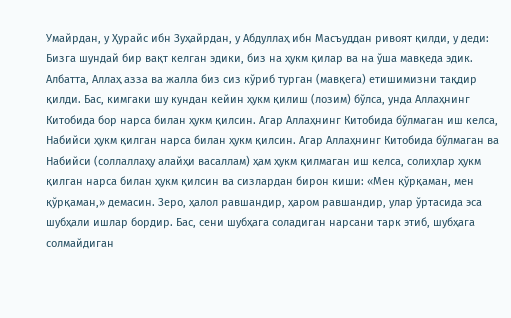Умайрдан, у Ҳурайс ибн Зуҳайрдан, у Абдуллаҳ ибн Масъуддан ривоят қилди, у деди: Бизга шундай бир вақт келган эдики, биз на ҳукм қилар ва на ўша мавқеда эдик. Албатта, Аллаҳ азза ва жалла биз сиз кўриб турган (мавқега) етишимизни тақдир қилди. Бас, кимгаки шу кундан кейин ҳукм қилиш (лозим) бўлса, унда Аллаҳнинг Китобида бор нарса билан ҳукм қилсин. Агар Аллаҳнинг Китобида бўлмаган иш келса, Набийси ҳукм қилган нарса билан ҳукм қилсин. Агар Аллаҳнинг Китобида бўлмаган ва Набийси (соллаллаҳу алайҳи васаллам) ҳам ҳукм қилмаган иш келса, солиҳлар ҳукм қилган нарса билан ҳукм қилсин ва сизлардан бирон киши: «Мен қўрқаман, мен қўрқаман,» демасин. Зеро, ҳалол равшандир, ҳаром равшандир, улар ўртасида эса шубҳали ишлар бордир. Бас, сени шубҳага соладиган нарсани тарк этиб, шубҳага солмайдиган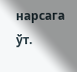нарсага ўт.